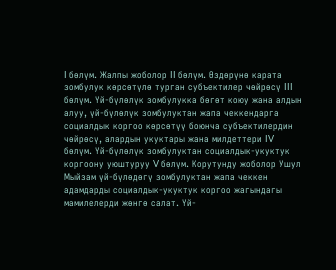I бөлүм. Жалпы жоболор II бөлүм. Өздөрүнө карата зомбулук көрсөтүлө турган субъектилер чөйрөсү III бөлүм. Үй-бүлөлүк зомбулукка бөгөт коюу жана алдын алуу, үй-бүлөлүк зомбулуктан жапа чеккендарга социалдык коргоо көрсөтүү боюнча субъектилердин чөйрөсү, алардын укуктары жана милдеттери IV бөлүм. Үй-бүлөлүк зомбулуктан социалдык-укуктук коргоону уюштуруу V бөлүм. Корутунду жоболор Ушул Мыйзам үй-бүлөдөгү зомбулуктан жапа чеккен адамдарды социалдык-укуктук коргоо жагындагы мамилелерди жөнгө салат. Үй-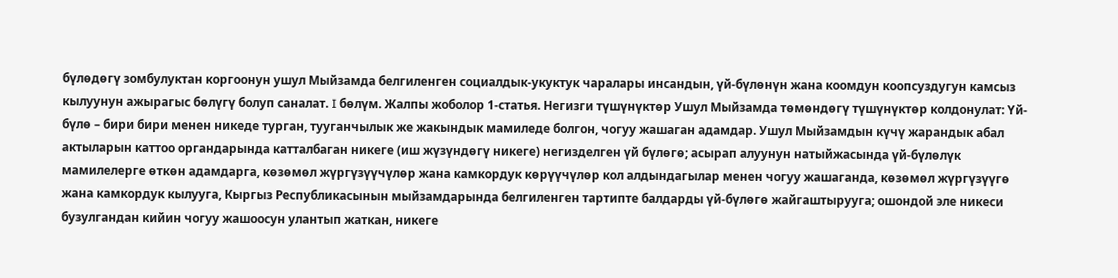бүлөдөгү зомбулуктан коргоонун ушул Мыйзамда белгиленген социалдык-укуктук чаралары инсандын, үй-бүлөнүн жана коомдун коопсуздугун камсыз кылуунун ажырагыс бөлүгү болуп саналат. I бөлүм. Жалпы жоболор 1-статья. Негизги түшүнүктөр Ушул Мыйзамда төмөндөгү түшүнүктөр колдонулат: Үй-бүлө – бири бири менен никеде турган, тууганчылык же жакындык мамиледе болгон, чогуу жашаган адамдар. Ушул Мыйзамдын күчү жарандык абал актыларын каттоо органдарында катталбаган никеге (иш жүзүндөгү никеге) негизделген үй бүлөгө; асырап алуунун натыйжасында үй-бүлөлүк мамилелерге өткөн адамдарга, көзөмөл жүргүзүүчүлөр жана камкордук көрүүчүлөр кол алдындагылар менен чогуу жашаганда, көзөмөл жүргүзүүгө жана камкордук кылууга, Кыргыз Республикасынын мыйзамдарында белгиленген тартипте балдарды үй-бүлөгө жайгаштырууга; ошондой эле никеси бузулгандан кийин чогуу жашоосун улантып жаткан, никеге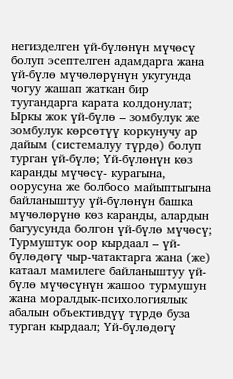негизделген үй-бүлөнүн мүчөсү болуп эсептелген адамдарга жана үй-бүлө мүчөлөрүнүн укугунда чогуу жашап жаткан бир туугандарга карата колдонулат; Ыркы жок үй-бүлө – зомбулук же зомбулук көрсөтүү коркунучу ар дайым (системалуу түрдө) болуп турган үй-бүлө; Үй-бүлөнүн көз каранды мүчөсү- курагына, оорусуна же болбосо майыптыгына байланыштуу үй-бүлөнүн башка мүчөлөрүнө көз каранды, алардын багуусунда болгон үй-бүлө мүчөсү; Турмуштук оор кырдаал – үй-бүлөдөгү чыр-чатактарга жана (же) катаал мамилеге байланыштуу үй-бүлө мүчөсүнүн жашоо турмушун жана моралдык-психологиялык абалын объективдүү түрдө буза турган кырдаал; Үй-бүлөдөгү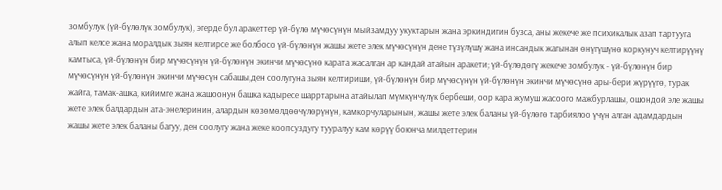зомбулук (үй-бүлөлүк зомбулук), эгерде бул аракеттер үй-бүлө мүчөсүнүн мыйзамдуу укуктарын жана эркиндигин бузса, аны жекече же психикалык азап тартууга алып келсе жана моралдык зыян келтирсе же болбосо үй-бүлөнүн жашы жете элек мүчөсүнүн дене түзүлүшү жана инсандык жагынан өнүгүшүнө коркунуч келтирүүнү камтыса, үй-бүлөнүн бир мүчөсүнүн үй-бүлөнүн экинчи мүчөсүнө карата жасалган ар кандай атайын аракети; үй-бүлөдөгү жекече зомбулук - үй-бүлөнүн бир мүчөсүнүн үй-бүлөнүн экинчи мүчөсүн сабашы,ден соолугуна зыян келтириши, үй-бүлөнүн бир мүчөсүнүн үй-бүлөнүн экинчи мүчөсүнө ары-бери жүрүүгө, турак жайга, тамак-ашка, кийимге жана жашоонун башка кадыресе шарртарына атайылап мүмкүнчүлүк бербеши, оор кара жумуш жасоого мажбурлашы, ошондой эле жашы жете элек балдардын ата-энелеринин, алардын көзөмөлдөөчүлөрүнүн, камкорчуларынын, жашы жете элек баланы үй-бүлөгө тарбиялоо үчүн алган адамдардын жашы жете элек баланы багуу, ден соолугу жана жеке коопсуздугу тууралуу кам көрүү боюнча милдеттерин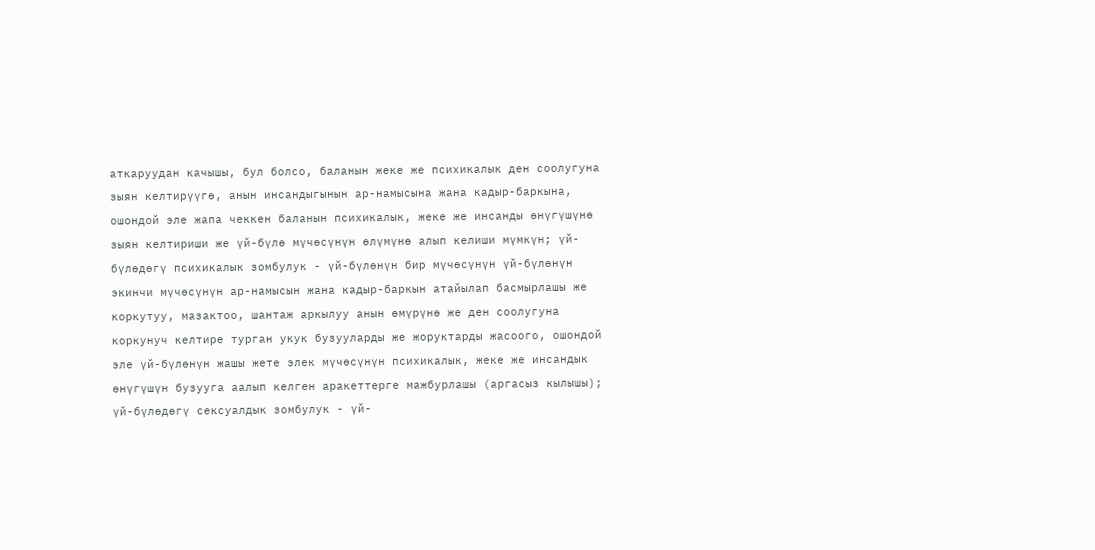аткаруудан качышы, бул болсо, баланын жеке же психикалык ден соолугуна зыян келтирүүгө, анын инсандыгынын ар-намысына жана кадыр-баркына, ошондой эле жапа чеккен баланын психикалык, жеке же инсанды өнүгүшүнө зыян келтириши же үй-бүлө мүчөсүнүн өлүмүнө алып келиши мүмкүн; үй-бүлөдөгү психикалык зомбулук - үй-бүлөнүн бир мүчөсүнүн үй-бүлөнүн экинчи мүчөсүнүн ар-намысын жана кадыр-баркын атайылап басмырлашы же коркутуу, мазактоо, шантаж аркылуу анын өмүрүнө же ден соолугуна коркунуч келтире турган укук бузууларды же жоруктарды жасоого, ошондой эле үй-бүлөнүн жашы жете элек мүчөсүнүн психикалык, жеке же инсандык өнүгүшүн бузууга аалып келген аракеттерге мажбурлашы (аргасыз кылышы); үй-бүлөдөгү сексуалдык зомбулук - үй-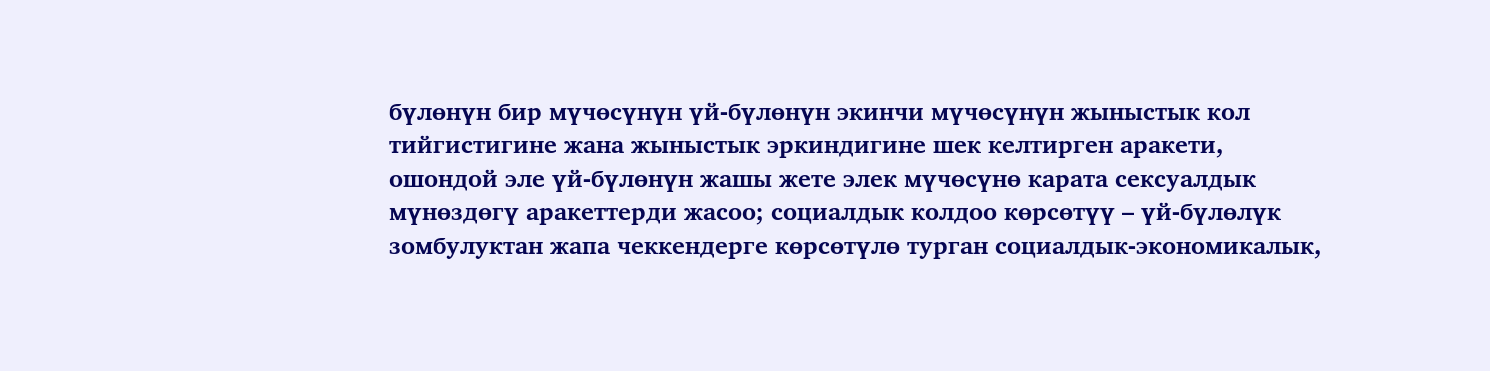бүлөнүн бир мүчөсүнүн үй-бүлөнүн экинчи мүчөсүнүн жыныстык кол тийгистигине жана жыныстык эркиндигине шек келтирген аракети, ошондой эле үй-бүлөнүн жашы жете элек мүчөсүнө карата сексуалдык мүнөздөгү аракеттерди жасоо; социалдык колдоо көрсөтүү – үй-бүлөлүк зомбулуктан жапа чеккендерге көрсөтүлө турган социалдык-экономикалык,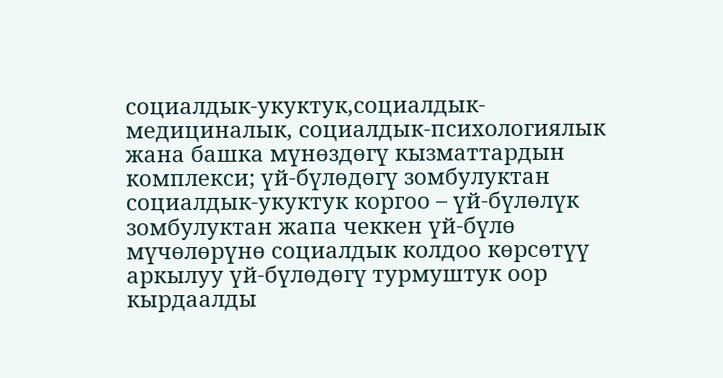социалдык-укуктук,социалдык-медициналык, социалдык-психологиялык жана башка мүнөздөгү кызматтардын комплекси; үй-бүлөдөгү зомбулуктан социалдык-укуктук коргоо – үй-бүлөлүк зомбулуктан жапа чеккен үй-бүлө мүчөлөрүнө социалдык колдоо көрсөтүү аркылуу үй-бүлөдөгү турмуштук оор кырдаалды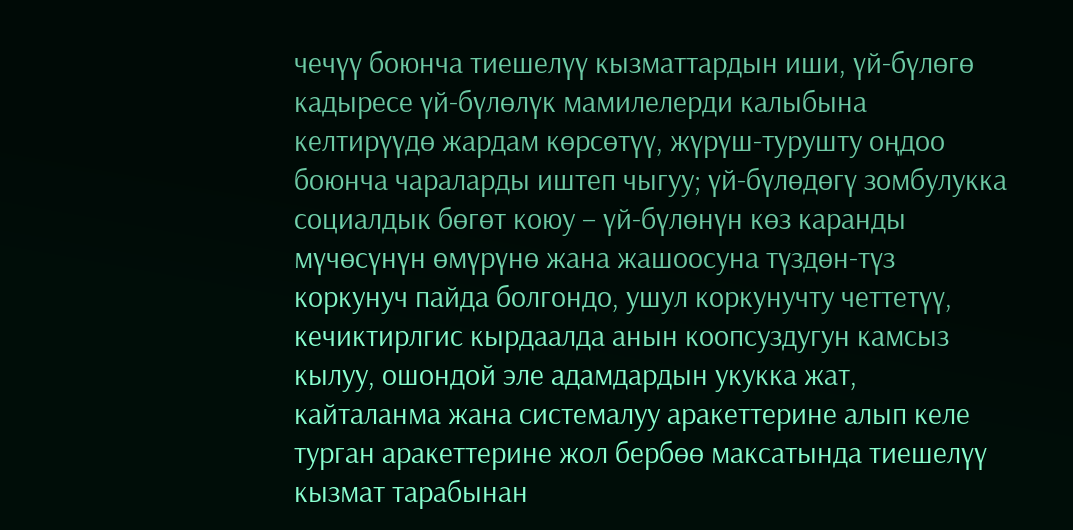чечүү боюнча тиешелүү кызматтардын иши, үй-бүлөгө кадыресе үй-бүлөлүк мамилелерди калыбына келтирүүдө жардам көрсөтүү, жүрүш-турушту оңдоо боюнча чараларды иштеп чыгуу; үй-бүлөдөгү зомбулукка социалдык бөгөт коюу – үй-бүлөнүн көз каранды мүчөсүнүн өмүрүнө жана жашоосуна түздөн-түз коркунуч пайда болгондо, ушул коркунучту четтетүү, кечиктирлгис кырдаалда анын коопсуздугун камсыз кылуу, ошондой эле адамдардын укукка жат, кайталанма жана системалуу аракеттерине алып келе турган аракеттерине жол бербөө максатында тиешелүү кызмат тарабынан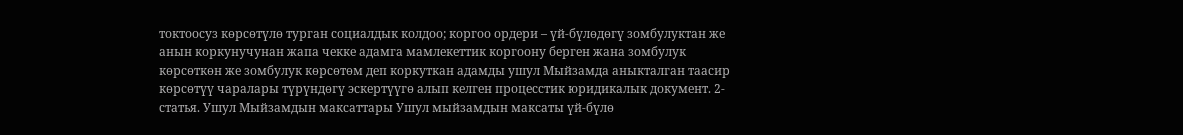токтоосуз көрсөтүлө турган социалдык колдоо; коргоо ордери – үй-бүлөдөгү зомбулуктан же анын коркунучунан жапа чекке адамга мамлекеттик коргоону берген жана зомбулук көрсөткөн же зомбулук көрсөтөм деп коркуткан адамды ушул Мыйзамда аныкталган таасир көрсөтүү чаралары түрүндөгү эскертүүгө алып келген процесстик юридикалык документ. 2-статья. Ушул Мыйзамдын максаттары Ушул мыйзамдын максаты үй-бүлө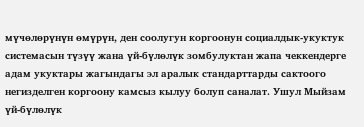мүчөлөрүнүн өмүрүн, ден соолугун коргоонун социалдык-укуктук системасын түзүү жана үй-бүлөлүк зомбулуктан жапа чеккендерге адам укуктары жагындагы эл аралык стандарттарды сактоого негизделген коргоону камсыз кылуу болуп саналат. Ушул Мыйзам үй-бүлөлүк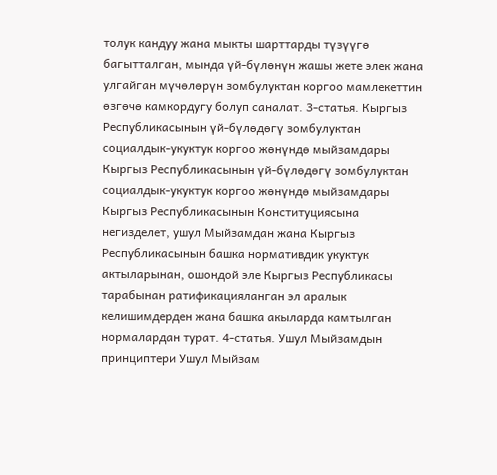толук кандуу жана мыкты шарттарды түзүүгө багытталган, мында үй-бүлөнүн жашы жете элек жана улгайган мүчөлөрүн зомбулуктан коргоо мамлекеттин өзгөчө камкордугу болуп саналат. 3-статья. Кыргыз Республикасынын үй-бүлөдөгү зомбулуктан социалдык-укуктук коргоо жөнүндө мыйзамдары Кыргыз Республикасынын үй-бүлөдөгү зомбулуктан социалдык-укуктук коргоо жөнүндө мыйзамдары Кыргыз Республикасынын Конституциясына негизделет, ушул Мыйзамдан жана Кыргыз Республикасынын башка нормативдик укуктук актыларынан, ошондой эле Кыргыз Республикасы тарабынан ратификацияланган эл аралык келишимдерден жана башка акыларда камтылган нормалардан турат. 4-статья. Ушул Мыйзамдын принциптери Ушул Мыйзам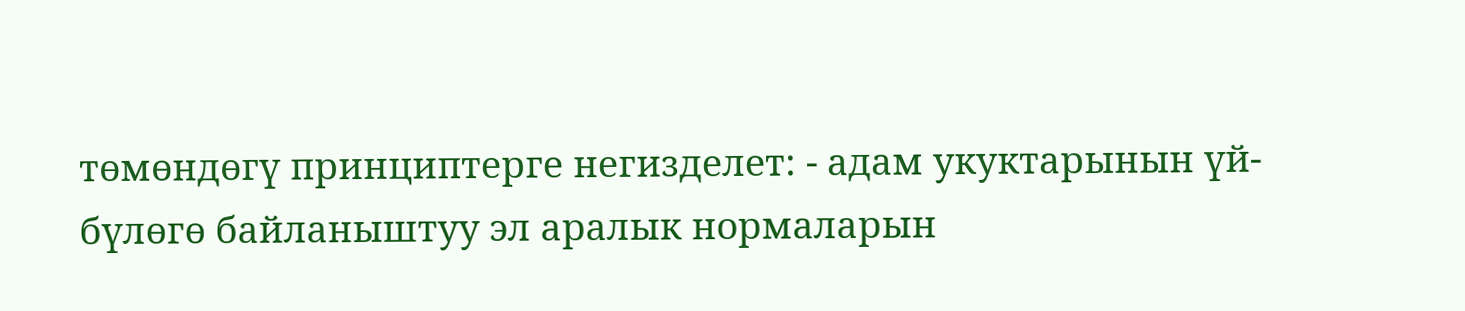төмөндөгү принциптерге негизделет: - адам укуктарынын үй-бүлөгө байланыштуу эл аралык нормаларын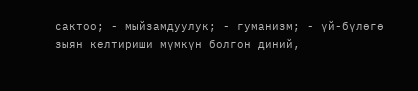сактоо; - мыйзамдуулук; - гуманизм; - үй-бүлөгө зыян келтириши мүмкүн болгон диний,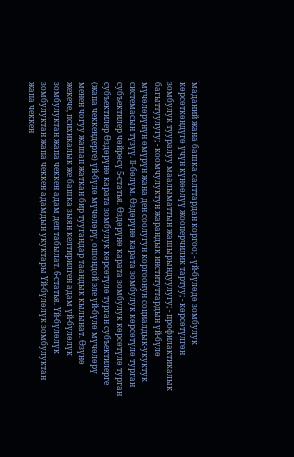маданий жана башка салттардан коргоо; - үй-бүлөдө зомбулук көрсөткөндүгө үчүн күнөөлүү жооперчилик тартуу; - көрсөтүлгөн зомбулук тууралуу маалыматтын жашырындуулугу; - профилактикалык багыттуулугу; - коомчулуктун жарандык институттардын үй-бүлө мүчөлөрүнүн өмүрүн жана ден соолугун коргоонун социалдык-укуктук системасын түзүү. II-бөлүм. Өздөрүнө карата зомбулук көрсөтүлө турган субъектилер чөйрөсү 5-статья. Өздөрүнө карата зомбулук көрсөтүлө турган субъектилер Өздөрүнө карата зомбулук көрсөтүлө турган субъектилерге (жапа чеккендерге) үй-бүлө мүчөлөрү, ошондой эле үй-бүлө мүчөлөрү менен чогуу жашап жаткан бир туугандар таандык кылынат. Өзүнө жекече, психикалык же башка зыян келтирилген адам үй-бүлөлүк зомбулуктан жапа чеккен адам деп табылат. 6-статья. Үй-бүлөлүк зомбулуктан жапа чеккен адамдын укуктары Үй-бүлөлүк зомбулуктан жапа чеккен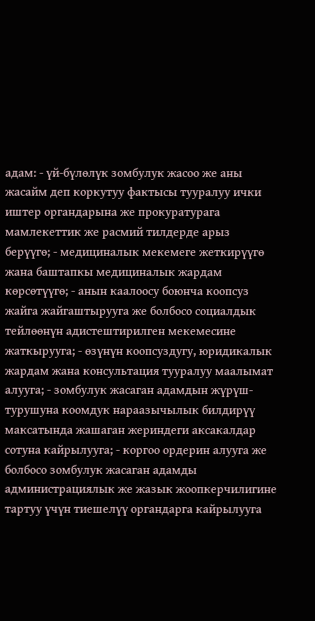адам: - үй-бүлөлүк зомбулук жасоо же аны жасайм деп коркутуу фактысы тууралуу ички иштер органдарына же прокуратурага мамлекеттик же расмий тилдерде арыз берүүгө; - медициналык мекемеге жеткирүүгө жана баштапкы медициналык жардам көрсөтүүгө; - анын каалоосу боюнча коопсуз жайга жайгаштырууга же болбосо социалдык тейлөөнүн адистештирилген мекемесине жаткырууга; - өзүнүн коопсуздугу, юридикалык жардам жана консультация тууралуу маалымат алууга; - зомбулук жасаган адамдын жүрүш-турушуна коомдук нараазычылык билдирүү максатында жашаган жериндеги аксакалдар сотуна кайрылууга; - коргоо ордерин алууга же болбосо зомбулук жасаган адамды администрациялык же жазык жоопкерчилигине тартуу үчүн тиешелүү органдарга кайрылууга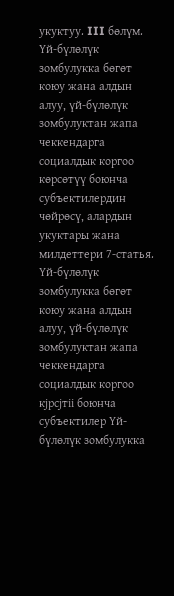укуктуу. III бөлүм. Үй-бүлөлүк зомбулукка бөгөт коюу жана алдын алуу, үй-бүлөлүк зомбулуктан жапа чеккендарга социалдык коргоо көрсөтүү боюнча субъектилердин чөйрөсү, алардын укуктары жана милдеттери 7-статья. Үй-бүлөлүк зомбулукка бөгөт коюу жана алдын алуу, үй-бүлөлүк зомбулуктан жапа чеккендарга социалдык коргоо кјрсјтіі боюнча субъектилер Үй-бүлөлүк зомбулукка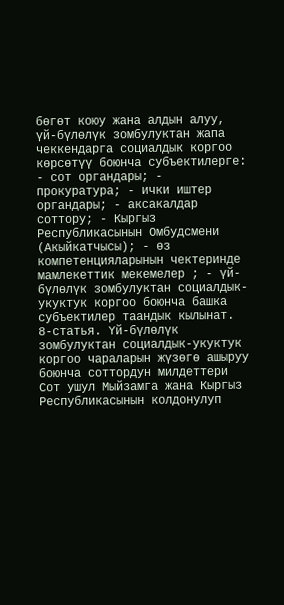бөгөт коюу жана алдын алуу, үй-бүлөлүк зомбулуктан жапа чеккендарга социалдык коргоо көрсөтүү боюнча субъектилерге: - сот органдары; - прокуратура; - ички иштер органдары; - аксакалдар соттору; - Кыргыз Республикасынын Омбудсмени (Акыйкатчысы); - өз компетенцияларынын чектеринде мамлекеттик мекемелер ; - үй-бүлөлүк зомбулуктан социалдык-укуктук коргоо боюнча башка субъектилер таандык кылынат. 8-статья. Үй-бүлөлүк зомбулуктан социалдык-укуктук коргоо чараларын жүзөгө ашыруу боюнча соттордун милдеттери Сот ушул Мыйзамга жана Кыргыз Республикасынын колдонулуп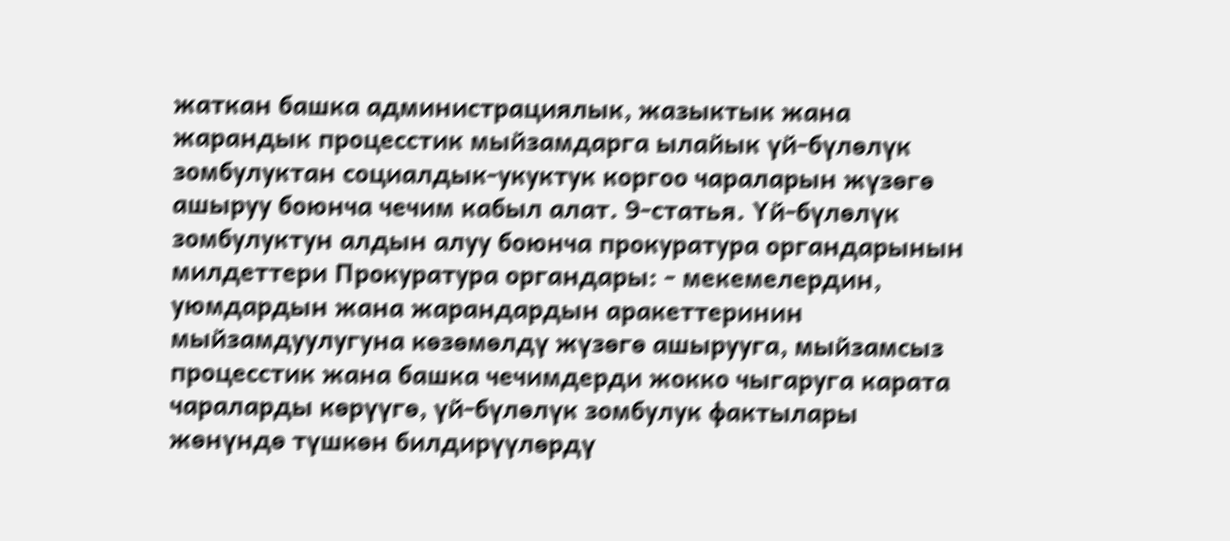жаткан башка администрациялык, жазыктык жана жарандык процесстик мыйзамдарга ылайык үй-бүлөлүк зомбулуктан социалдык-укуктук коргоо чараларын жүзөгө ашыруу боюнча чечим кабыл алат. 9-статья. Үй-бүлөлүк зомбулуктун алдын алуу боюнча прокуратура органдарынын милдеттери Прокуратура органдары: - мекемелердин, уюмдардын жана жарандардын аракеттеринин мыйзамдуулугуна көзөмөлдү жүзөгө ашырууга, мыйзамсыз процесстик жана башка чечимдерди жокко чыгаруга карата чараларды көрүүгө, үй-бүлөлүк зомбулук фактылары жөнүндө түшкөн билдирүүлөрдү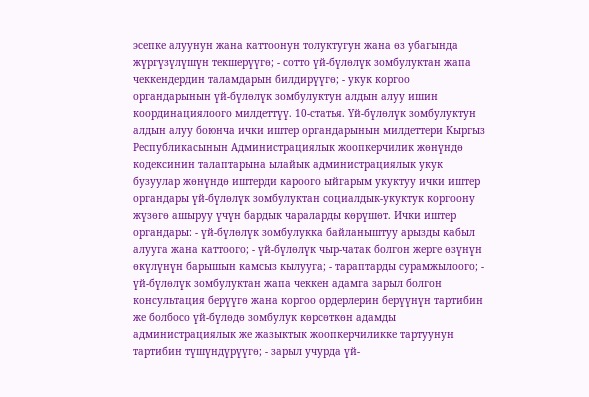эсепке алуунун жана каттоонун толуктугун жана өз убагында жүргүзүлүшүн текшерүүгө; - сотто үй-бүлөлүк зомбулуктан жапа чеккендердин таламдарын билдирүүгө; - укук коргоо органдарынын үй-бүлөлүк зомбулуктун алдын алуу ишин координациялоого милдеттүү. 10-статья. Үй-бүлөлүк зомбулуктун алдын алуу боюнча ички иштер органдарынын милдеттери Кыргыз Республикасынын Администрациялык жоопкерчилик жөнүндө кодексинин талаптарына ылайык администрациялык укук бузуулар жөнүндө иштерди кароого ыйгарым укуктуу ички иштер органдары үй-бүлөлүк зомбулуктан социалдык-укуктук коргоону жүзөгө ашыруу үчүн бардык чараларды көрүшөт. Ички иштер органдары: - үй-бүлөлүк зомбулукка байланыштуу арызды кабыл алууга жана каттоого; - үй-бүлөлүк чыр-чатак болгон жерге өзүнүн өкүлүнүн барышын камсыз кылууга; - тараптарды сурамжылоого; - үй-бүлөлүк зомбулуктан жапа чеккен адамга зарыл болгон консультация берүүгө жана коргоо ордерлерин берүүнүн тартибин же болбосо үй-бүлөдө зомбулук көрсөткөн адамды администрациялык же жазыктык жоопкерчиликке тартуунун тартибин түшүндүрүүгө; - зарыл учурда үй-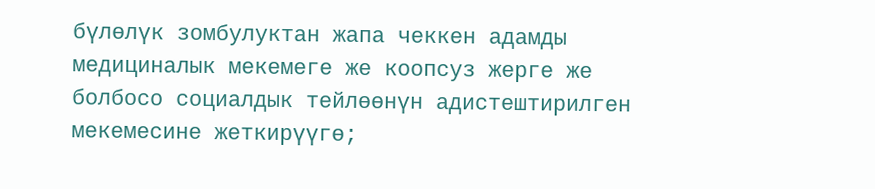бүлөлүк зомбулуктан жапа чеккен адамды медициналык мекемеге же коопсуз жерге же болбосо социалдык тейлөөнүн адистештирилген мекемесине жеткирүүгө;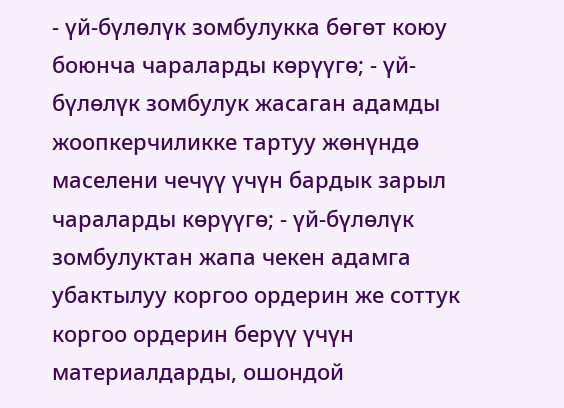- үй-бүлөлүк зомбулукка бөгөт коюу боюнча чараларды көрүүгө; - үй-бүлөлүк зомбулук жасаган адамды жоопкерчиликке тартуу жөнүндө маселени чечүү үчүн бардык зарыл чараларды көрүүгө; - үй-бүлөлүк зомбулуктан жапа чекен адамга убактылуу коргоо ордерин же соттук коргоо ордерин берүү үчүн материалдарды, ошондой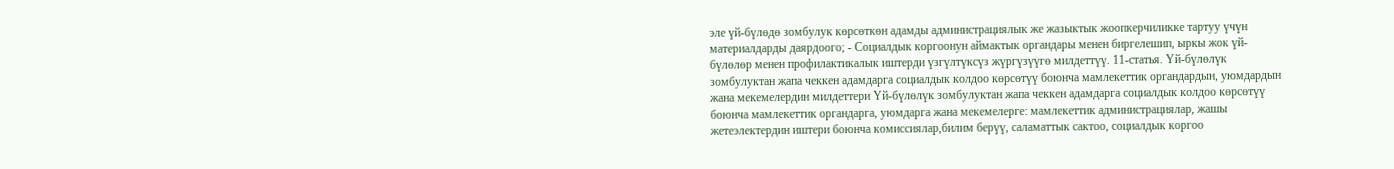эле үй-бүлөдө зомбулук көрсөткөн адамды администрациялык же жазыктык жоопкерчиликке тартуу үчүн материалдарды даярдоого; - Социалдык коргоонун аймактык органдары менен биргелешип, ыркы жок үй-бүлөлөр менен профилактикалык иштерди үзгүлтүксүз жүргүзүүгө милдеттүү. 11-статья. Үй-бүлөлүк зомбулуктан жапа чеккен адамдарга социалдык колдоо көрсөтүү боюнча мамлекеттик органдардын, уюмдардын жана мекемелердин милдеттери Үй-бүлөлүк зомбулуктан жапа чеккен адамдарга социалдык колдоо көрсөтүү боюнча мамлекеттик органдарга, уюмдарга жана мекемелерге: мамлекеттик администрациялар, жашы жетеэлектердин иштери боюнча комиссиялар,билим берүү, саламаттык сактоо, социалдык коргоо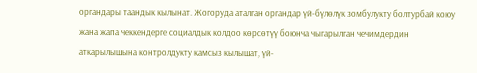органдары таандык кылынат. Жогоруда аталган органдар үй-бүлөлүк зомбулукту болтурбай коюу жана жапа чеккендерге социалдык колдоо көрсөтүү боюнча чыгарылган чечимдердин аткарылышына контролдукту камсыз кылышат, үй-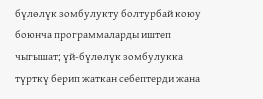бүлөлүк зомбулукту болтурбай коюу боюнча программаларды иштеп чыгышат; үй-бүлөлүк зомбулукка түрткү берип жаткан себептерди жана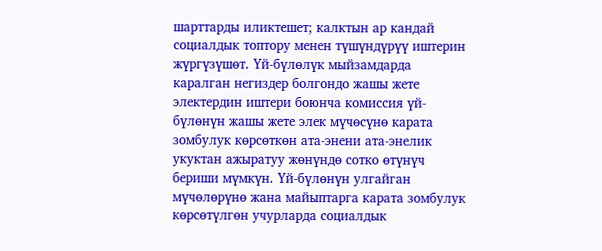шарттарды иликтешет; калктын ар кандай социалдык топтору менен түшүндүрүү иштерин жүргүзүшөт. Үй-бүлөлүк мыйзамдарда каралган негиздер болгондо жашы жете электердин иштери боюнча комиссия үй-бүлөнүн жашы жете элек мүчөсүнө карата зомбулук көрсөткөн ата-энени ата-энелик укуктан ажыратуу жөнүндө сотко өтүнүч бериши мүмкүн. Үй-бүлөнүн улгайган мүчөлөрүнө жана майыптарга карата зомбулук көрсөтүлгөн учурларда социалдык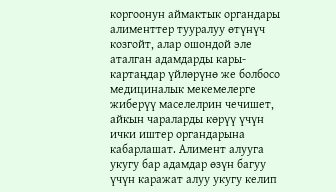коргоонун аймактык органдары алименттер тууралуу өтүнүч козгойт, алар ошондой эле аталган адамдарды кары-картаңдар үйлөрүнө же болбосо медициналык мекемелерге жиберүү маселелрин чечишет, айкын чараларды көрүү үчүн ички иштер органдарына кабарлашат. Алимент алууга укугу бар адамдар өзүн багуу үчүн каражат алуу укугу келип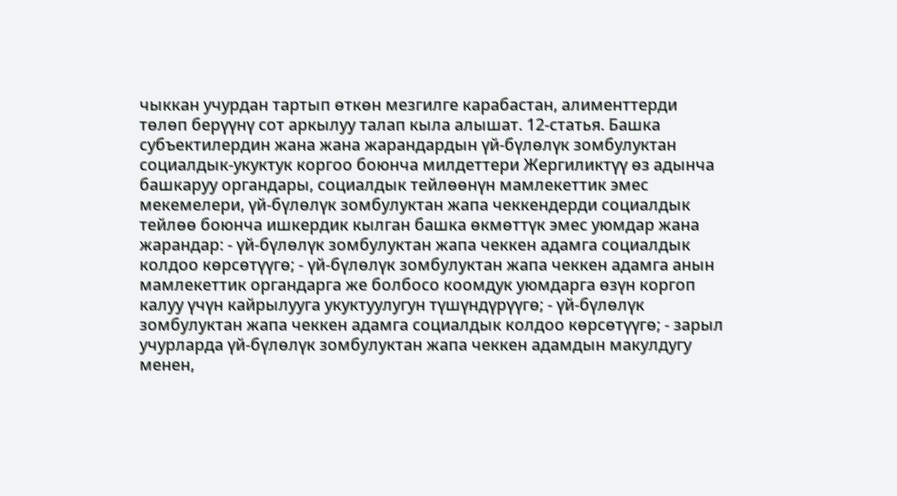чыккан учурдан тартып өткөн мезгилге карабастан, алименттерди төлөп берүүнү сот аркылуу талап кыла алышат. 12-статья. Башка субъектилердин жана жана жарандардын үй-бүлөлүк зомбулуктан социалдык-укуктук коргоо боюнча милдеттери Жергиликтүү өз адынча башкаруу органдары, социалдык тейлөөнүн мамлекеттик эмес мекемелери, үй-бүлөлүк зомбулуктан жапа чеккендерди социалдык тейлөө боюнча ишкердик кылган башка өкмөттүк эмес уюмдар жана жарандар: - үй-бүлөлүк зомбулуктан жапа чеккен адамга социалдык колдоо көрсөтүүгө; - үй-бүлөлүк зомбулуктан жапа чеккен адамга анын мамлекеттик органдарга же болбосо коомдук уюмдарга өзүн коргоп калуу үчүн кайрылууга укуктуулугун түшүндүрүүгө; - үй-бүлөлүк зомбулуктан жапа чеккен адамга социалдык колдоо көрсөтүүгө; - зарыл учурларда үй-бүлөлүк зомбулуктан жапа чеккен адамдын макулдугу менен,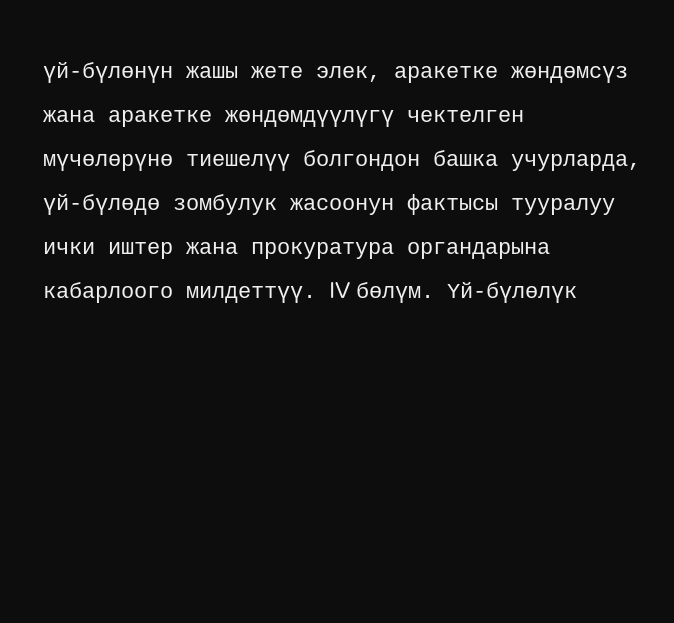үй-бүлөнүн жашы жете элек, аракетке жөндөмсүз жана аракетке жөндөмдүүлүгү чектелген мүчөлөрүнө тиешелүү болгондон башка учурларда, үй-бүлөдө зомбулук жасоонун фактысы тууралуу ички иштер жана прокуратура органдарына кабарлоого милдеттүү. IV бөлүм. Үй-бүлөлүк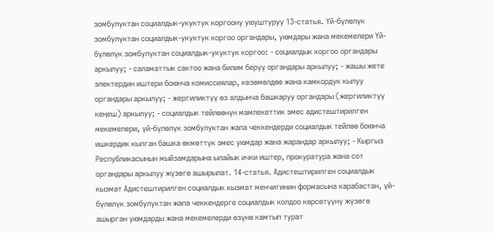зомбулуктан социалдык-укуктук коргоону уюуштуруу 13-статья. Үй-бүлөлүк зомбулуктан социалдык-укуктук коргоо органдары, уюмдары жана мекемелери Үй-бүлөлүк зомбулуктан социалдык-укуктук коргоо: - социалдык коргоо органдары аркылуу; - саламаттык сактоо жана билим берүү органдары аркылуу; - жашы жете электердин иштери боюнча комиссиялар, көзөмөлдөө жана камкордук кылуу органдары аркылуу; - жергиликтүү өз алдынча башкаруу органдары (жергиликтүү кеңеш) аркылуу; - социалдык тейлөөнүн мамлекеттик эмес адистештирилген мекемелери, үй-бүлөлүк зомбулуктан жапа чеккендерди социалдык тейлөө боюнча ишкердик кылган башка өкмөттүк эмес уюмдар жана жарандар аркылуу; - Кыргыз Республикасынын мыйзамдарына ылайык ички иштер, прокуратура жана сот органдары аркылуу жүзөгө ашырылат. 14-статья. Адистештирилген социалдык кызмат Адистештирилген социалдык кызмат менчигинин формасына карабастан, үй-бүлөлүк зомбулуктан жапа чеккендерге социалдык колдоо көрсөтүүнү жүзөгө ашырган уюмдарды жана мекемелерди өзүнө камтып турат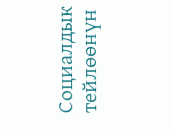Социалдык тейлөөнүн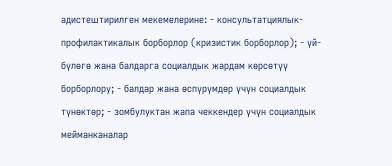адистештирилген мекемелерине: - консультатциялык-профилактикалык борборлор (кризистик борборлор); - үй-бүлөгө жана балдарга социалдык жардам көрсөтүү борборлору; - балдар жана өспүрүмдөр үчүн социалдык түнөктөр; - зомбулуктан жапа чеккендер үчүн социалдык мейманканалар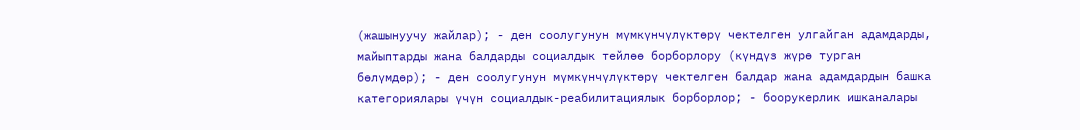(жашынуучу жайлар); - ден соолугунун мүмкүнчүлүктөрү чектелген улгайган адамдарды, майыптарды жана балдарды социалдык тейлөө борборлору (күндүз жүрө турган бөлүмдөр); - ден соолугунун мүмкүнчүлүктөрү чектелген балдар жана адамдардын башка категориялары үчүн социалдык-реабилитациялык борборлор; - боорукерлик ишканалары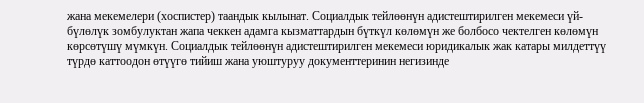жана мекемелери (хоспистер) таандык кылынат. Социалдык тейлөөнүн адистештирилген мекемеси үй-бүлөлүк зомбулуктан жапа чеккен адамга кызматтардын бүткүл көлөмүн же болбосо чектелген көлөмүн көрсөтүшү мүмкүн. Социалдык тейлөөнүн адистештирилген мекемеси юридикалык жак катары милдеттүү түрдө каттоодон өтүүгө тийиш жана уюштуруу документтеринин негизинде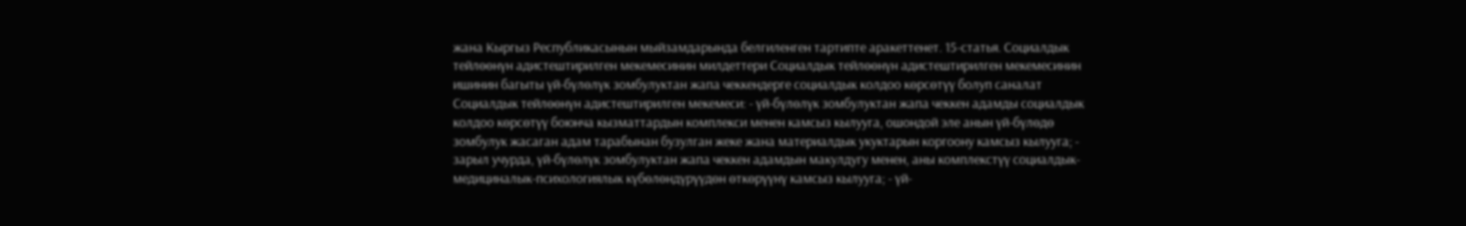жана Кыргыз Республикасынын мыйзамдарында белгиленген тартипте аракеттенет. 15-статья. Социалдык тейлөөнүн адистештирилген мекемесинин милдеттери Социалдык тейлөөнүн адистештирилген мекемесинин ишинин багыты үй-бүлөлүк зомбулуктан жапа чеккендерге социалдык колдоо көрсөтүү болуп саналат Социалдык тейлөөнүн адистештирилген мекемеси: - үй-бүлөлүк зомбулуктан жапа чеккен адамды социалдык колдоо көрсөтүү боюнча кызматтардын комплекси менен камсыз кылууга, ошондой эле анын үй-бүлөдө зомбулук жасаган адам тарабынан бузулган жеке жана материалдык укуктарын коргоону камсыз кылууга; - зарыл учурда, үй-бүлөлүк зомбулуктан жапа чеккен адамдын макулдугу менен, аны комплекстүү социалдык-медициналык-психологиялык күбөлөндүрүүдөн өткөрүүнү камсыз кылууга; - үй-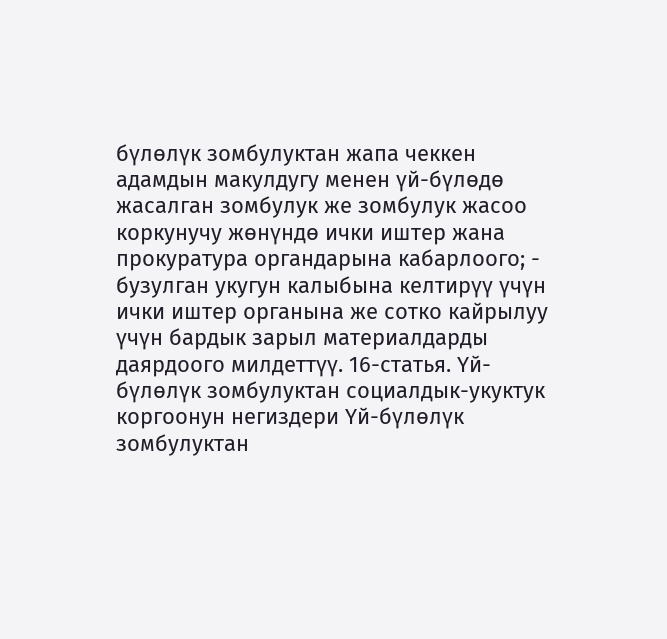бүлөлүк зомбулуктан жапа чеккен адамдын макулдугу менен үй-бүлөдө жасалган зомбулук же зомбулук жасоо коркунучу жөнүндө ички иштер жана прокуратура органдарына кабарлоого; - бузулган укугун калыбына келтирүү үчүн ички иштер органына же сотко кайрылуу үчүн бардык зарыл материалдарды даярдоого милдеттүү. 16-статья. Үй-бүлөлүк зомбулуктан социалдык-укуктук коргоонун негиздери Үй-бүлөлүк зомбулуктан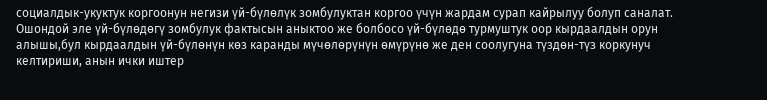социалдык-укуктук коргоонун негизи үй-бүлөлүк зомбулуктан коргоо үчүн жардам сурап кайрылуу болуп саналат. Ошондой эле үй-бүлөдөгү зомбулук фактысын аныктоо же болбосо үй-бүлөдө турмуштук оор кырдаалдын орун алышы,бул кырдаалдын үй-бүлөнүн көз каранды мүчөлөрүнүн өмүрүнө же ден соолугуна түздөн-түз коркунуч келтириши, анын ички иштер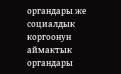органдары же социалдык коргоонун аймактык органдары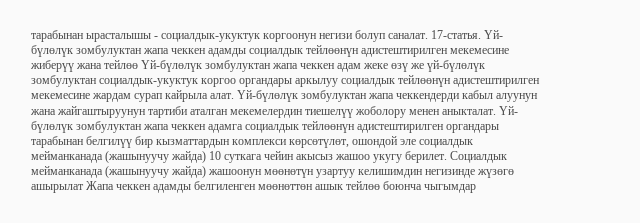тарабынан ырасталышы - социалдык-укуктук коргоонун негизи болуп саналат. 17-статья. Үй-бүлөлүк зомбулуктан жапа чеккен адамды социалдык тейлөөнүн адистештирилген мекемесине жиберүү жана тейлөө Үй-бүлөлүк зомбулуктан жапа чеккен адам жеке өзү же үй-бүлөлүк зомбулуктан социалдык-укуктук коргоо органдары аркылуу социалдык тейлөөнүн адистештирилген мекемесине жардам сурап кайрыла алат. Үй-бүлөлүк зомбулуктан жапа чеккендерди кабыл алуунун жана жайгаштыруунун тартиби аталган мекемелердин тиешелүү жоболору менен аныкталат. Үй-бүлөлүк зомбулуктан жапа чеккен адамга социалдык тейлөөнүн адистештирилген органдары тарабынан белгилүү бир кызматтардын комплекси көрсөтүлөт, ошондой эле социалдык мейманканада (жашынуучу жайда) 10 суткага чейин акысыз жашоо укугу берилет. Социалдык мейманканада (жашынуучу жайда) жашоонун мөөнөтүн узартуу келишимдин негизинде жүзөгө ашырылат Жапа чеккен адамды белгиленген мөөнөттөн ашык тейлөө боюнча чыгымдар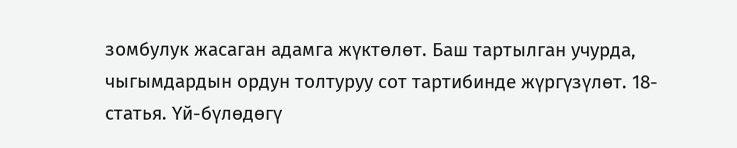зомбулук жасаган адамга жүктөлөт. Баш тартылган учурда, чыгымдардын ордун толтуруу сот тартибинде жүргүзүлөт. 18-статья. Үй-бүлөдөгү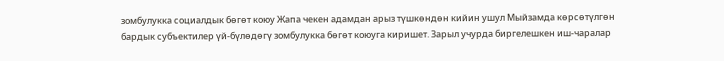зомбулукка социалдык бөгөт коюу Жапа чекен адамдан арыз түшкөндөн кийин ушул Мыйзамда көрсөтүлгөн бардык субъектилер үй-бүлөдөгү зомбулукка бөгөт коюуга киришет. Зарыл учурда биргелешкен иш-чаралар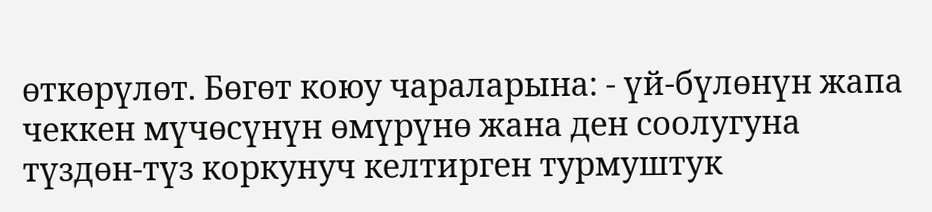өткөрүлөт. Бөгөт коюу чараларына: - үй-бүлөнүн жапа чеккен мүчөсүнүн өмүрүнө жана ден соолугуна түздөн-түз коркунуч келтирген турмуштук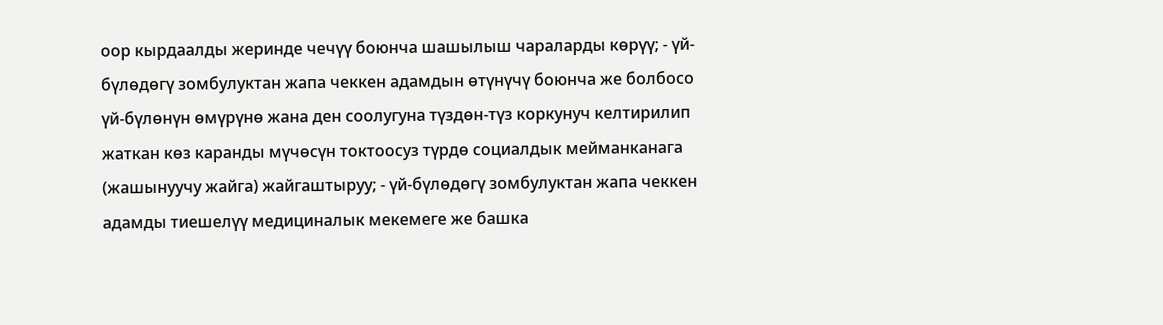оор кырдаалды жеринде чечүү боюнча шашылыш чараларды көрүү; - үй-бүлөдөгү зомбулуктан жапа чеккен адамдын өтүнүчү боюнча же болбосо үй-бүлөнүн өмүрүнө жана ден соолугуна түздөн-түз коркунуч келтирилип жаткан көз каранды мүчөсүн токтоосуз түрдө социалдык мейманканага (жашынуучу жайга) жайгаштыруу; - үй-бүлөдөгү зомбулуктан жапа чеккен адамды тиешелүү медициналык мекемеге же башка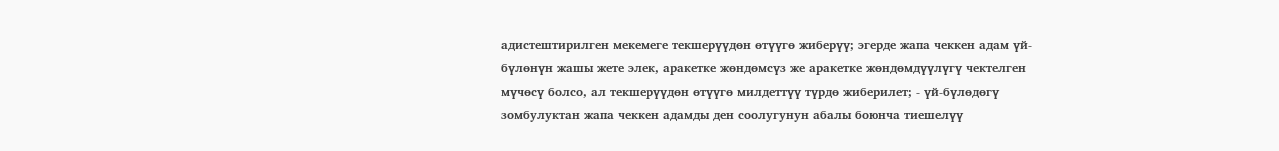адистештирилген мекемеге текшерүүдөн өтүүгө жиберүү; эгерде жапа чеккен адам үй-бүлөнүн жашы жете элек, аракетке жөндөмсүз же аракетке жөндөмдүүлүгү чектелген мүчөсү болсо, ал текшерүүдөн өтүүгө милдеттүү түрдө жиберилет; - үй-бүлөдөгү зомбулуктан жапа чеккен адамды ден соолугунун абалы боюнча тиешелүү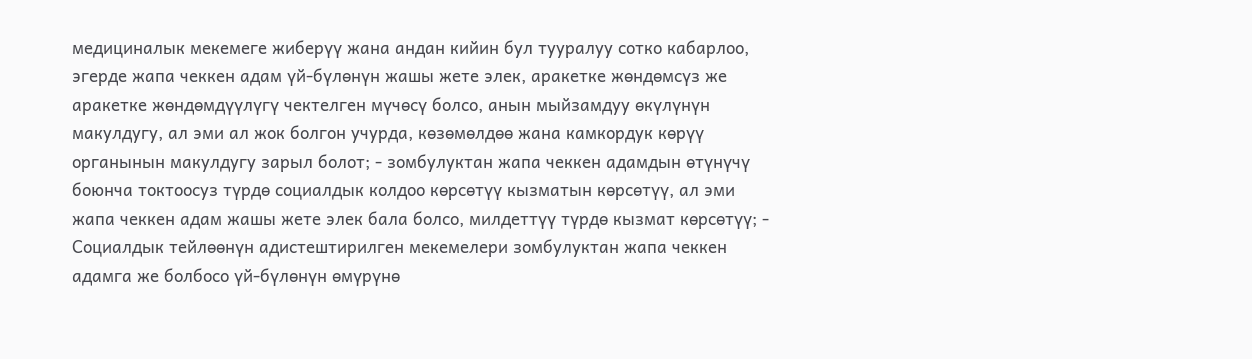медициналык мекемеге жиберүү жана андан кийин бул тууралуу сотко кабарлоо, эгерде жапа чеккен адам үй-бүлөнүн жашы жете элек, аракетке жөндөмсүз же аракетке жөндөмдүүлүгү чектелген мүчөсү болсо, анын мыйзамдуу өкүлүнүн макулдугу, ал эми ал жок болгон учурда, көзөмөлдөө жана камкордук көрүү органынын макулдугу зарыл болот; - зомбулуктан жапа чеккен адамдын өтүнүчү боюнча токтоосуз түрдө социалдык колдоо көрсөтүү кызматын көрсөтүү, ал эми жапа чеккен адам жашы жете элек бала болсо, милдеттүү түрдө кызмат көрсөтүү; - Социалдык тейлөөнүн адистештирилген мекемелери зомбулуктан жапа чеккен адамга же болбосо үй-бүлөнүн өмүрүнө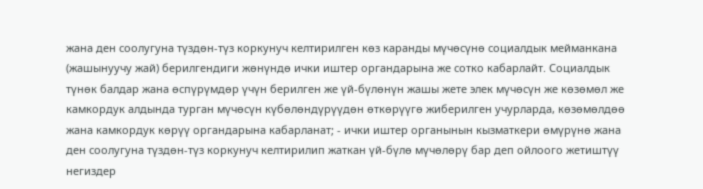жана ден соолугуна түздөн-түз коркунуч келтирилген көз каранды мүчөсүнө социалдык мейманкана (жашынуучу жай) берилгендиги жөнүндө ички иштер органдарына же сотко кабарлайт. Социалдык түнөк балдар жана өспүрүмдөр үчүн берилген же үй-бүлөнүн жашы жете элек мүчөсүн же көзөмөл же камкордук алдында турган мүчөсүн күбөлөндүрүүдөн өткөрүүгө жиберилген учурларда, көзөмөлдөө жана камкордук көрүү органдарына кабарланат; - ички иштер органынын кызматкери өмүрүнө жана ден соолугуна түздөн-түз коркунуч келтирилип жаткан үй-бүлө мүчөлөрү бар деп ойлоого жетиштүү негиздер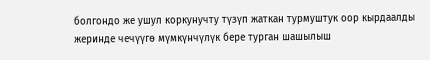болгондо же ушул коркунучту түзүп жаткан турмуштук оор кырдаалды жеринде чечүүгө мүмкүнчүлүк бере турган шашылыш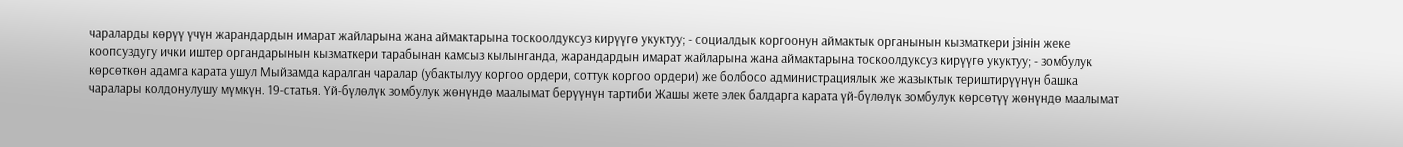чараларды көрүү үчүн жарандардын имарат жайларына жана аймактарына тоскоолдуксуз кирүүгө укуктуу; - социалдык коргоонун аймактык органынын кызматкери јзінін жеке коопсуздугу ички иштер органдарынын кызматкери тарабынан камсыз кылынганда, жарандардын имарат жайларына жана аймактарына тоскоолдуксуз кирүүгө укуктуу; - зомбулук көрсөткөн адамга карата ушул Мыйзамда каралган чаралар (убактылуу коргоо ордери, соттук коргоо ордери) же болбосо администрациялык же жазыктык териштирүүнүн башка чаралары колдонулушу мүмкүн. 19-статья. Үй-бүлөлүк зомбулук жөнүндө маалымат берүүнүн тартиби Жашы жете элек балдарга карата үй-бүлөлүк зомбулук көрсөтүү жөнүндө маалымат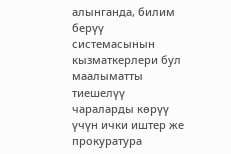алынганда, билим берүү системасынын кызматкерлери бул маалыматты тиешелүү чараларды көрүү үчүн ички иштер же прокуратура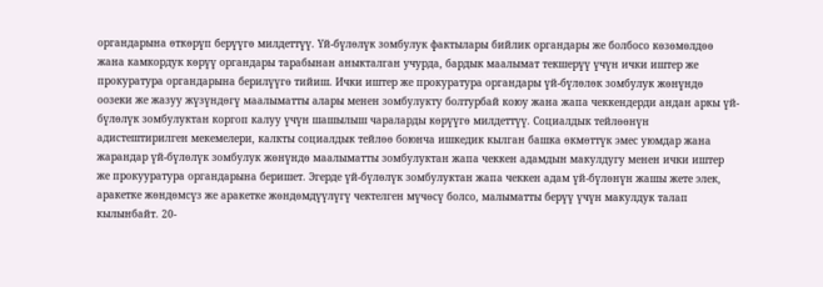органдарына өткөрүп берүүгө милдеттүү. Үй-бүлөлүк зомбулук фактылары бийлик органдары же болбосо көзөмөлдөө жана камкордук көрүү органдары тарабынан аныкталган учурда, бардык маалымат текшерүү үчүн ички иштер же прокуратура органдарына берилүүгө тийиш. Ички иштер же прокуратура органдары үй-бүлөлөк зомбулук жөнүндө оозеки же жазуу жүзүндөгү маалыматты алары менен зомбулукту болтурбай коюу жана жапа чеккендерди андан аркы үй-бүлөлүк зомбулуктан коргоп калуу үчүн шашылыш чараларды көрүүгө милдеттүү. Социалдык тейлөөнүн адистештирилген мекемелери, калкты социалдык тейлөө боюнча ишкедик кылган башка өкмөттүк эмес уюмдар жана жарандар үй-бүлөлүк зомбулук жөнүндө маалыматты зомбулуктан жапа чеккен адамдын макулдугу менен ички иштер же прокууратура органдарына беришет. Эгерде үй-бүлөлүк зомбулуктан жапа чеккен адам үй-бүлөнүн жашы жете элек, аракетке жөндөмсүз же аракетке жөндөмдүүлүгү чектелген мүчөсү болсо, малыматты берүү үчүн макулдук талап кылынбайт. 20-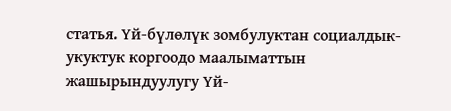статья. Үй-бүлөлүк зомбулуктан социалдык-укуктук коргоодо маалыматтын жашырындуулугу Үй-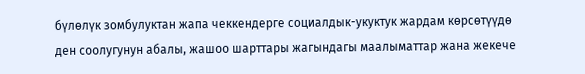бүлөлүк зомбулуктан жапа чеккендерге социалдык-укуктук жардам көрсөтүүдө ден соолугунун абалы, жашоо шарттары жагындагы маалыматтар жана жекече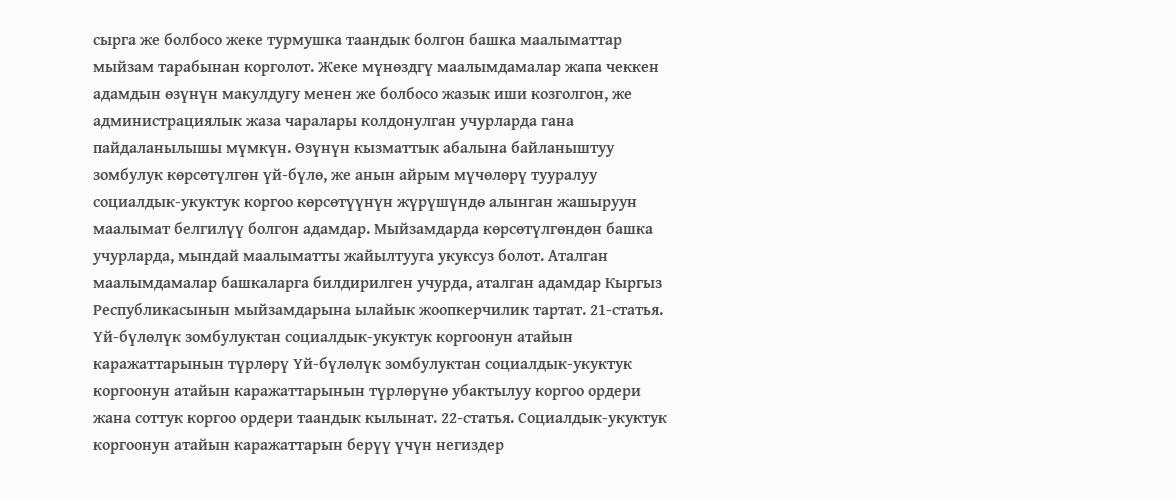сырга же болбосо жеке турмушка таандык болгон башка маалыматтар мыйзам тарабынан корголот. Жеке мүнөздгү маалымдамалар жапа чеккен адамдын өзүнүн макулдугу менен же болбосо жазык иши козголгон, же администрациялык жаза чаралары колдонулган учурларда гана пайдаланылышы мүмкүн. Өзүнүн кызматтык абалына байланыштуу зомбулук көрсөтүлгөн үй-бүлө, же анын айрым мүчөлөрү тууралуу социалдык-укуктук коргоо көрсөтүүнүн жүрүшүндө алынган жашыруун маалымат белгилүү болгон адамдар. Мыйзамдарда көрсөтүлгөндөн башка учурларда, мындай маалыматты жайылтууга укуксуз болот. Аталган маалымдамалар башкаларга билдирилген учурда, аталган адамдар Кыргыз Республикасынын мыйзамдарына ылайык жоопкерчилик тартат. 21-статья. Үй-бүлөлүк зомбулуктан социалдык-укуктук коргоонун атайын каражаттарынын түрлөрү Үй-бүлөлүк зомбулуктан социалдык-укуктук коргоонун атайын каражаттарынын түрлөрүнө убактылуу коргоо ордери жана соттук коргоо ордери таандык кылынат. 22-статья. Социалдык-укуктук коргоонун атайын каражаттарын берүү үчүн негиздер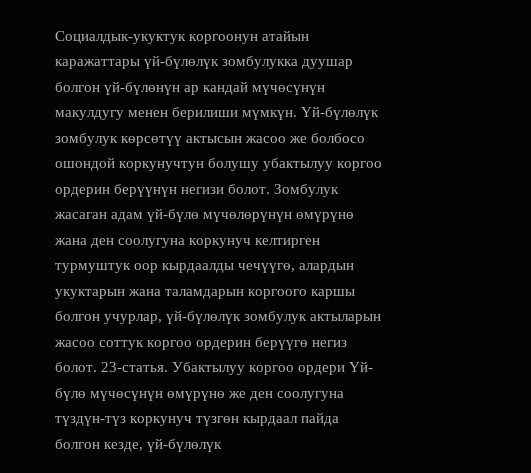Социалдык-укуктук коргоонун атайын каражаттары үй-бүлөлүк зомбулукка дуушар болгон үй-бүлөнүн ар кандай мүчөсүнүн макулдугу менен берилиши мүмкүн. Үй-бүлөлүк зомбулук көрсөтүү актысын жасоо же болбосо ошондой коркунучтун болушу убактылуу коргоо ордерин берүүнүн негизи болот. Зомбулук жасаган адам үй-бүлө мүчөлөрүнүн өмүрүнө жана ден соолугуна коркунуч келтирген турмуштук оор кырдаалды чечүүгө, алардын укуктарын жана таламдарын коргоого каршы болгон учурлар, үй-бүлөлүк зомбулук актыларын жасоо соттук коргоо ордерин берүүгө негиз болот. 23-статья. Убактылуу коргоо ордери Үй-бүлө мүчөсүнүн өмүрүнө же ден соолугуна түздүн-түз коркунуч түзгөн кырдаал пайда болгон кезде, үй-бүлөлүк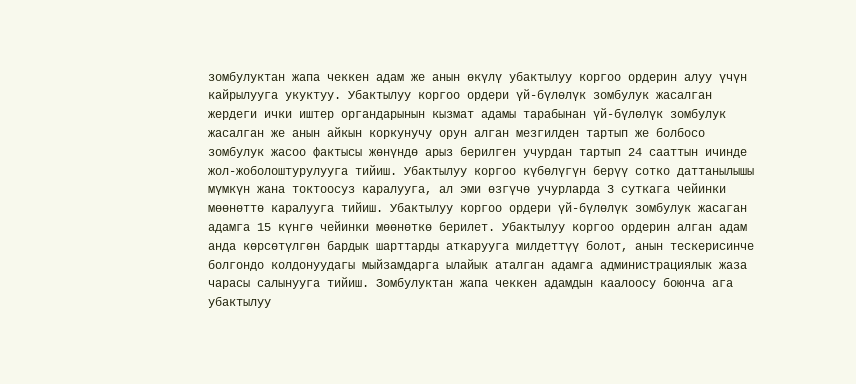зомбулуктан жапа чеккен адам же анын өкүлү убактылуу коргоо ордерин алуу үчүн кайрылууга укуктуу. Убактылуу коргоо ордери үй-бүлөлүк зомбулук жасалган жердеги ички иштер органдарынын кызмат адамы тарабынан үй-бүлөлүк зомбулук жасалган же анын айкын коркунучу орун алган мезгилден тартып же болбосо зомбулук жасоо фактысы жөнүндө арыз берилген учурдан тартып 24 сааттын ичинде жол-жоболоштурулууга тийиш. Убактылуу коргоо күбөлүгүн берүү сотко даттанылышы мүмкүн жана токтоосуз каралууга, ал эми өзгүчө учурларда 3 суткага чейинки мөөнөттө каралууга тийиш. Убактылуу коргоо ордери үй-бүлөлүк зомбулук жасаган адамга 15 күнгө чейинки мөөнөткө берилет. Убактылуу коргоо ордерин алган адам анда көрсөтүлгөн бардык шарттарды аткарууга милдеттүү болот, анын тескерисинче болгондо колдонуудагы мыйзамдарга ылайык аталган адамга администрациялык жаза чарасы салынууга тийиш. Зомбулуктан жапа чеккен адамдын каалоосу боюнча ага убактылуу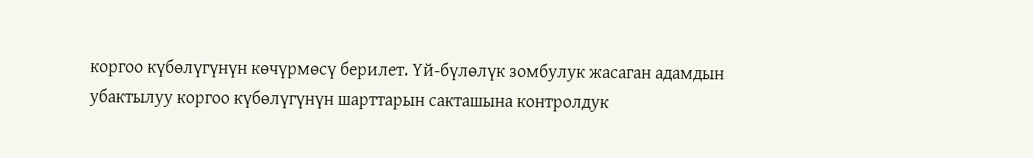коргоо күбөлүгүнүн көчүрмөсү берилет. Үй-бүлөлүк зомбулук жасаган адамдын убактылуу коргоо күбөлүгүнүн шарттарын сакташына контролдук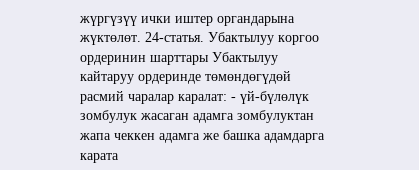жүргүзүү ички иштер органдарына жүктөлөт. 24-статья. Убактылуу коргоо ордеринин шарттары Убактылуу кайтаруу ордеринде төмөндөгүдөй расмий чаралар каралат: - үй-бүлөлүк зомбулук жасаган адамга зомбулуктан жапа чеккен адамга же башка адамдарга карата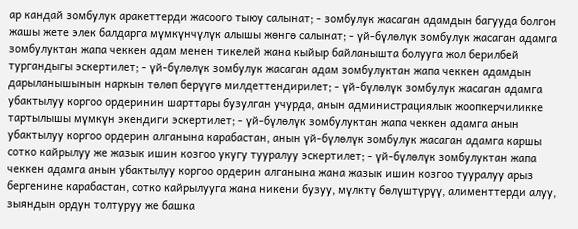ар кандай зомбулук аракеттерди жасоого тыюу салынат; - зомбулук жасаган адамдын багууда болгон жашы жете элек балдарга мүмкүнчүлүк алышы жөнгө салынат; - үй-бүлөлүк зомбулук жасаган адамга зомбулуктан жапа чеккен адам менен тикелей жана кыйыр байланышта болууга жол берилбей тургандыгы эскертилет; - үй-бүлөлүк зомбулук жасаган адам зомбулуктан жапа чеккен адамдын дарыланышынын наркын төлөп берүүгө милдеттендирилет; - үй-бүлөлүк зомбулук жасаган адамга убактылуу коргоо ордеринин шарттары бузулган учурда, анын администрациялык жоопкерчиликке тартылышы мүмкүн экендиги эскертилет; - үй-бүлөлүк зомбулуктан жапа чеккен адамга анын убактылуу коргоо ордерин алганына карабастан, анын үй-бүлөлүк зомбулук жасаган адамга каршы сотко кайрылуу же жазык ишин козгоо укугу тууралуу эскертилет; - үй-бүлөлүк зомбулуктан жапа чеккен адамга анын убактылуу коргоо ордерин алганына жана жазык ишин козгоо тууралуу арыз бергенине карабастан, сотко кайрылууга жана никени бузуу, мүлктү бөлүштүрүү, алименттерди алуу, зыяндын ордун толтуруу же башка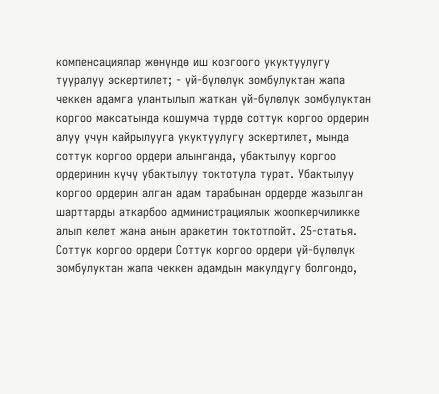компенсациялар жөнүндө иш козгоого укуктуулугу тууралуу эскертилет; - үй-бүлөлүк зомбулуктан жапа чеккен адамга улантылып жаткан үй-бүлөлүк зомбулуктан коргоо максатында кошумча түрдө соттук коргоо ордерин алуу үчүн кайрылууга укуктуулугу эскертилет, мында соттук коргоо ордери алынганда, убактылуу коргоо ордеринин күчү убактылуу токтотула турат. Убактылуу коргоо ордерин алган адам тарабынан ордерде жазылган шарттарды аткарбоо администрациялык жоопкерчиликке алып келет жана анын аракетин токтотпойт. 25-статья. Соттук коргоо ордери Соттук коргоо ордери үй-бүлөлүк зомбулуктан жапа чеккен адамдын макулдугу болгондо,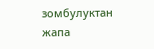зомбулуктан жапа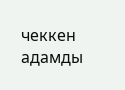чеккен адамды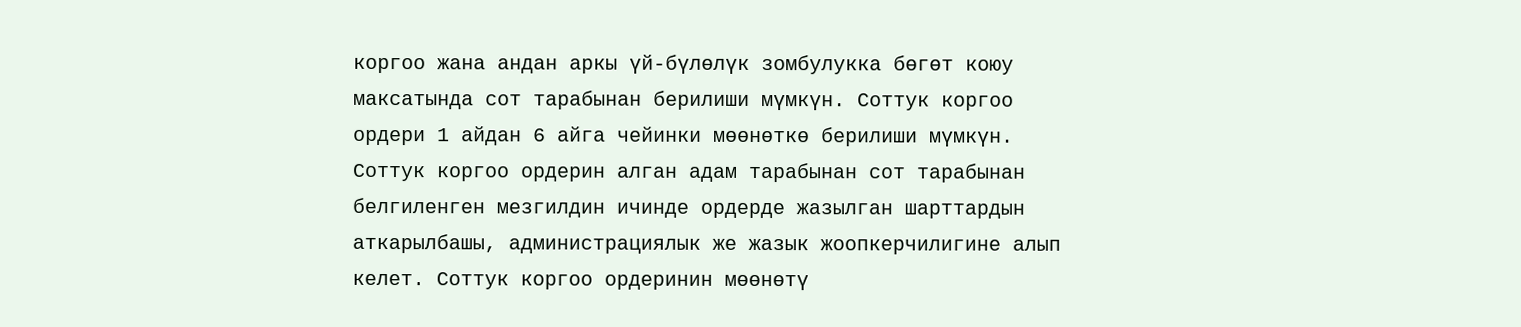коргоо жана андан аркы үй-бүлөлүк зомбулукка бөгөт коюу максатында сот тарабынан берилиши мүмкүн. Соттук коргоо ордери 1 айдан 6 айга чейинки мөөнөткө берилиши мүмкүн. Соттук коргоо ордерин алган адам тарабынан сот тарабынан белгиленген мезгилдин ичинде ордерде жазылган шарттардын аткарылбашы, администрациялык же жазык жоопкерчилигине алып келет. Соттук коргоо ордеринин мөөнөтү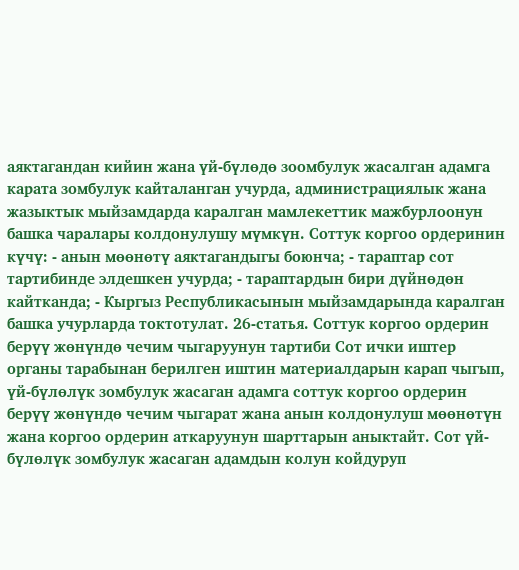аяктагандан кийин жана үй-бүлөдө зоомбулук жасалган адамга карата зомбулук кайталанган учурда, администрациялык жана жазыктык мыйзамдарда каралган мамлекеттик мажбурлоонун башка чаралары колдонулушу мүмкүн. Соттук коргоо ордеринин күчү: - анын мөөнөтү аяктагандыгы боюнча; - тараптар сот тартибинде элдешкен учурда; - тараптардын бири дүйнөдөн кайтканда; - Кыргыз Республикасынын мыйзамдарында каралган башка учурларда токтотулат. 26-статья. Соттук коргоо ордерин берүү жөнүндө чечим чыгаруунун тартиби Сот ички иштер органы тарабынан берилген иштин материалдарын карап чыгып, үй-бүлөлүк зомбулук жасаган адамга соттук коргоо ордерин берүү жөнүндө чечим чыгарат жана анын колдонулуш мөөнөтүн жана коргоо ордерин аткаруунун шарттарын аныктайт. Сот үй-бүлөлүк зомбулук жасаган адамдын колун койдуруп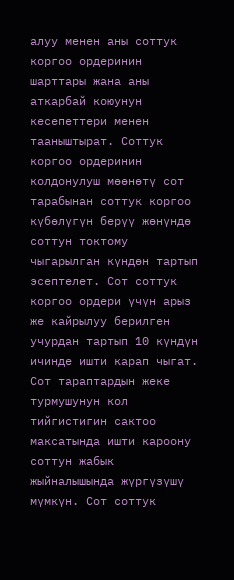алуу менен аны соттук коргоо ордеринин шарттары жана аны аткарбай коюунун кесепеттери менен тааныштырат. Соттук коргоо ордеринин колдонулуш мөөнөтү сот тарабынан соттук коргоо күбөлүгүн берүү жөнүндө соттун токтому чыгарылган күндөн тартып эсептелет. Сот соттук коргоо ордери үчүн арыз же кайрылуу берилген учурдан тартып 10 күндүн ичинде ишти карап чыгат. Сот тараптардын жеке турмушунун кол тийгистигин сактоо максатында ишти кароону соттун жабык жыйналышында жүргүзүшү мүмкүн. Сот соттук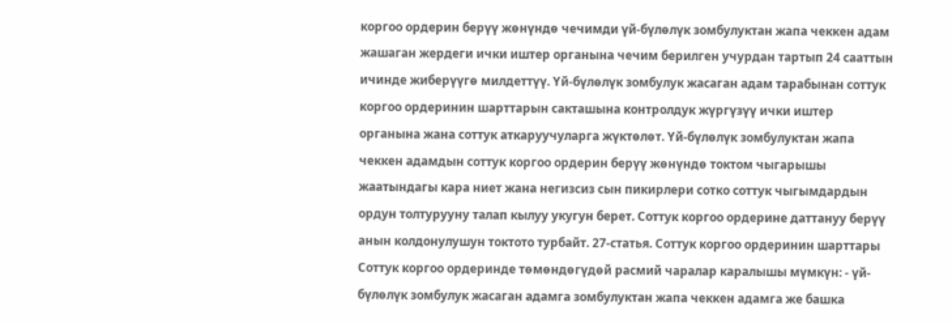коргоо ордерин берүү жөнүндө чечимди үй-бүлөлүк зомбулуктан жапа чеккен адам жашаган жердеги ички иштер органына чечим берилген учурдан тартып 24 сааттын ичинде жиберүүгө милдеттүү. Үй-бүлөлүк зомбулук жасаган адам тарабынан соттук коргоо ордеринин шарттарын сакташына контролдук жүргүзүү ички иштер органына жана соттук аткаруучуларга жүктөлөт. Үй-бүлөлүк зомбулуктан жапа чеккен адамдын соттук коргоо ордерин берүү жөнүндө токтом чыгарышы жаатындагы кара ниет жана негизсиз сын пикирлери сотко соттук чыгымдардын ордун толтурууну талап кылуу укугун берет. Соттук коргоо ордерине даттануу берүү анын колдонулушун токтото турбайт. 27-статья. Соттук коргоо ордеринин шарттары Соттук коргоо ордеринде төмөндөгүдөй расмий чаралар каралышы мүмкүн: - үй-бүлөлүк зомбулук жасаган адамга зомбулуктан жапа чеккен адамга же башка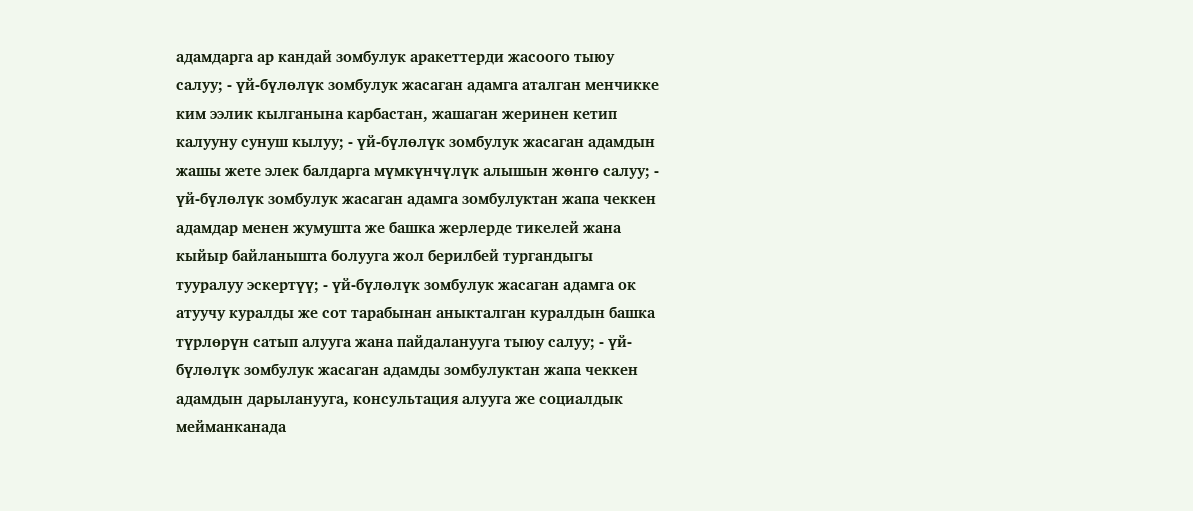адамдарга ар кандай зомбулук аракеттерди жасоого тыюу салуу; - үй-бүлөлүк зомбулук жасаган адамга аталган менчикке ким ээлик кылганына карбастан, жашаган жеринен кетип калууну сунуш кылуу; - үй-бүлөлүк зомбулук жасаган адамдын жашы жете элек балдарга мүмкүнчүлүк алышын жөнгө салуу; - үй-бүлөлүк зомбулук жасаган адамга зомбулуктан жапа чеккен адамдар менен жумушта же башка жерлерде тикелей жана кыйыр байланышта болууга жол берилбей тургандыгы тууралуу эскертүү; - үй-бүлөлүк зомбулук жасаган адамга ок атуучу куралды же сот тарабынан аныкталган куралдын башка түрлөрүн сатып алууга жана пайдаланууга тыюу салуу; - үй-бүлөлүк зомбулук жасаган адамды зомбулуктан жапа чеккен адамдын дарыланууга, консультация алууга же социалдык мейманканада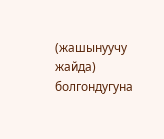(жашынуучу жайда) болгондугуна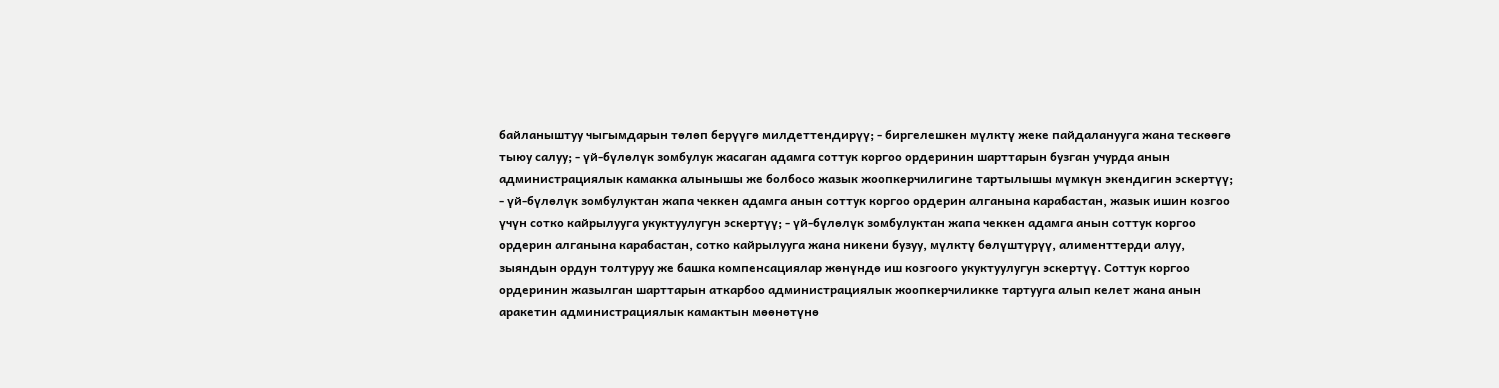байланыштуу чыгымдарын төлөп берүүгө милдеттендирүү; - биргелешкен мүлктү жеке пайдаланууга жана тескөөгө тыюу салуу; - үй-бүлөлүк зомбулук жасаган адамга соттук коргоо ордеринин шарттарын бузган учурда анын администрациялык камакка алынышы же болбосо жазык жоопкерчилигине тартылышы мүмкүн экендигин эскертүү; - үй-бүлөлүк зомбулуктан жапа чеккен адамга анын соттук коргоо ордерин алганына карабастан, жазык ишин козгоо үчүн сотко кайрылууга укуктуулугун эскертүү; - үй-бүлөлүк зомбулуктан жапа чеккен адамга анын соттук коргоо ордерин алганына карабастан, сотко кайрылууга жана никени бузуу, мүлктү бөлүштүрүү, алименттерди алуу, зыяндын ордун толтуруу же башка компенсациялар жөнүндө иш козгоого укуктуулугун эскертүү. Соттук коргоо ордеринин жазылган шарттарын аткарбоо администрациялык жоопкерчиликке тартууга алып келет жана анын аракетин администрациялык камактын мөөнөтүнө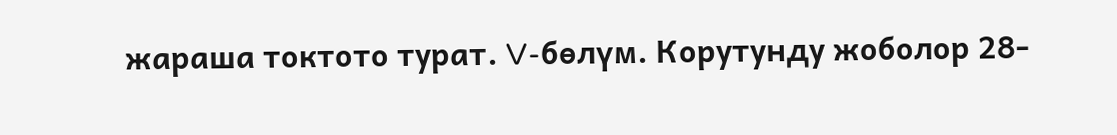жараша токтото турат. V-бөлүм. Корутунду жоболор 28-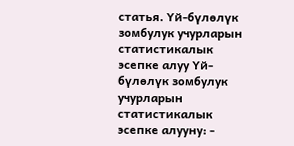статья. Үй-бүлөлүк зомбулук учурларын статистикалык эсепке алуу Үй-бүлөлүк зомбулук учурларын статистикалык эсепке алууну: -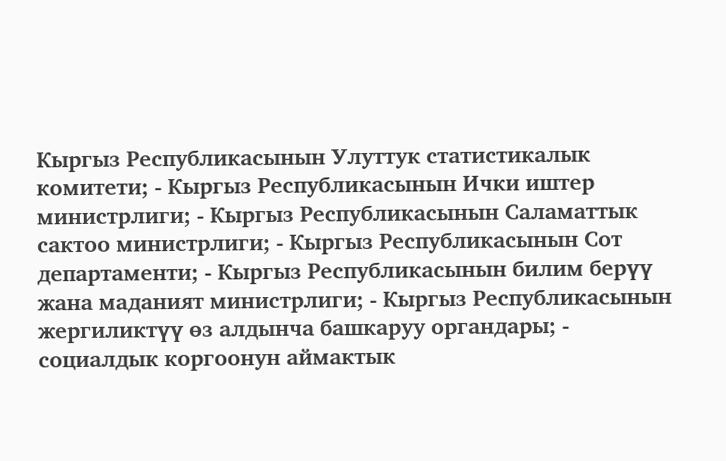Кыргыз Республикасынын Улуттук статистикалык комитети; - Кыргыз Республикасынын Ички иштер министрлиги; - Кыргыз Республикасынын Саламаттык сактоо министрлиги; - Кыргыз Республикасынын Сот департаменти; - Кыргыз Республикасынын билим берүү жана маданият министрлиги; - Кыргыз Республикасынын жергиликтүү өз алдынча башкаруу органдары; - социалдык коргоонун аймактык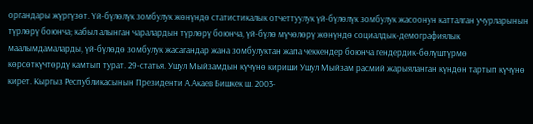органдары жүргүзөт. Үй-бүлөлүк зомбулук жөнүндө статистикалык отчеттуулук үй-бүлөлүк зомбулук жасоонун катталган учурларынын түрлөрү боюнча; кабыл алынган чаралардын түрлөрү боюнча, үй-бүлө мүчөлөрү жөнүндө социалдык-демографиялык маалымдамаларды, үй-бүлөдө зомбулук жасагандар жана зомбулуктан жапа чеккендер боюнча гендердик-бөлүштүрмө көрсөткүчтөрдү камтып турат. 29-статья. Ушул Мыйзамдын күчүнө кириши Ушул Мыйзам расмий жарыяланган күндөн тартып күчүнө кирет. Кыргыз Республикасынын Президенти А.Акаев Бишкек ш. 2003-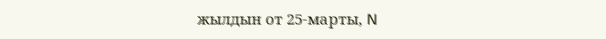жылдын от 25-марты, N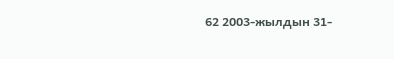62 2003-жылдын 31-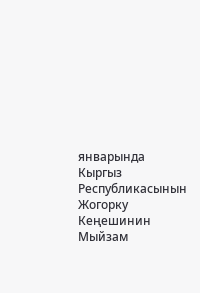январында Кыргыз Республикасынын Жогорку Кеңешинин Мыйзам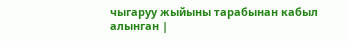чыгаруу жыйыны тарабынан кабыл алынган |